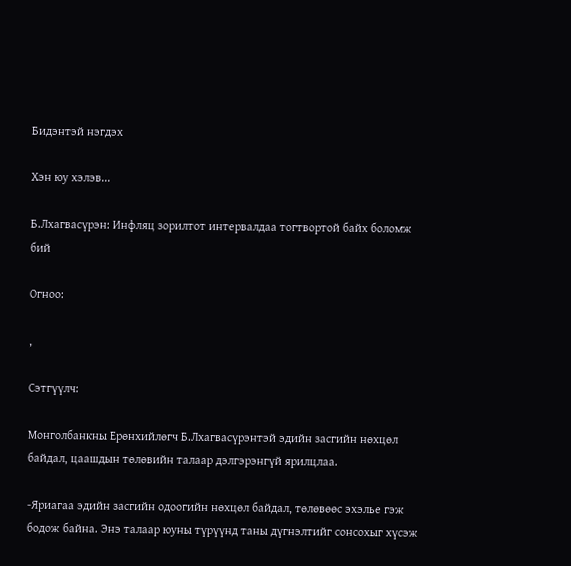Бидэнтэй нэгдэх

Хэн юу хэлэв...

Б.Лхагвасүрэн: Инфляц зорилтот интервалдаа тогтвортой байх боломж бий

Огноо:

,

Сэтгүүлч:

Монголбанкны Ерөнхийлөгч Б.Лхагвасүрэнтэй эдийн засгийн нөхцөл байдал, цаашдын төлөвийн талаар дэлгэрэнгүй ярилцлаа.

-Яриагаа эдийн засгийн одоогийн нөхцөл байдал, төлөвөөс эхэлье гэж бодож байна. Энэ талаар юуны түрүүнд таны дүгнэлтийг сонсохыг хүсэж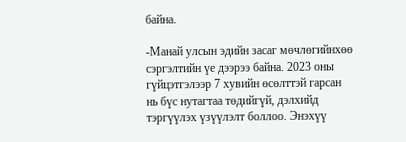байна.

-Манай улсын эдийн засаг мөчлөгийнхөө сэргэлтийн үе дээрээ байна. 2023 оны гүйцэтгэлээр 7 хувийн өсөлттэй гарсан нь бүс нутагтаа төдийгүй, дэлхийд тэргүүлэх үзүүлэлт боллоо. Энэхүү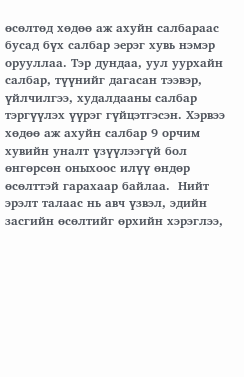өсөлтөд хөдөө аж ахуйн салбараас бусад бүх салбар эерэг хувь нэмэр орууллаа. Тэр дундаа, уул уурхайн салбар, түүнийг дагасан тээвэр, үйлчилгээ, худалдааны салбар тэргүүлэх үүрэг гүйцэтгэсэн. Хэрвээ хөдөө аж ахуйн салбар 9 орчим хувийн уналт үзүүлээгүй бол өнгөрсөн оныхоос илүү өндөр өсөлттэй гарахаар байлаа.  Нийт эрэлт талаас нь авч үзвэл, эдийн засгийн өсөлтийг өрхийн хэрэглээ,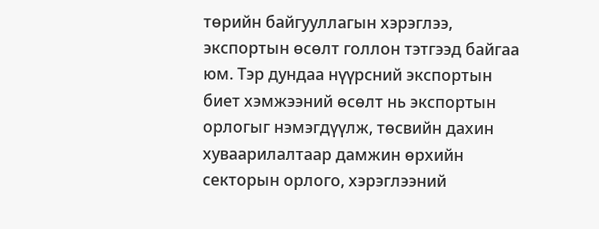төрийн байгууллагын хэрэглээ, экспортын өсөлт голлон тэтгээд байгаа юм. Тэр дундаа нүүрсний экспортын биет хэмжээний өсөлт нь экспортын орлогыг нэмэгдүүлж, төсвийн дахин хуваарилалтаар дамжин өрхийн секторын орлого, хэрэглээний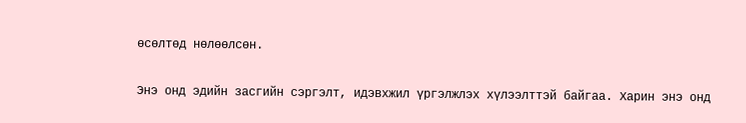өсөлтөд нөлөөлсөн.

Энэ онд эдийн засгийн сэргэлт, идэвхжил үргэлжлэх хүлээлттэй байгаа. Харин энэ онд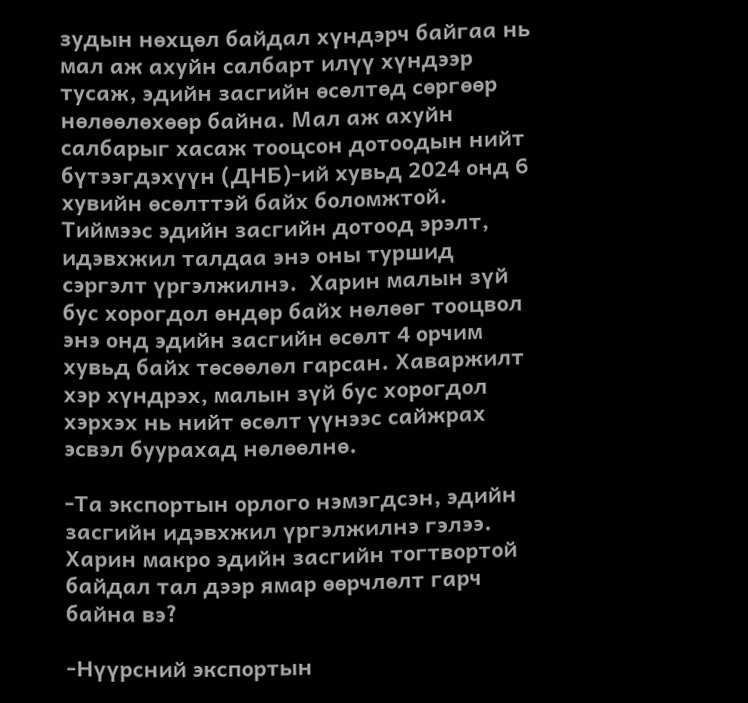зудын нөхцөл байдал хүндэрч байгаа нь мал аж ахуйн салбарт илүү хүндээр тусаж, эдийн засгийн өсөлтөд сөргөөр нөлөөлөхөөр байна. Мал аж ахуйн салбарыг хасаж тооцсон дотоодын нийт бүтээгдэхүүн (ДНБ)-ий хувьд 2024 онд 6 хувийн өсөлттэй байх боломжтой. Тиймээс эдийн засгийн дотоод эрэлт, идэвхжил талдаа энэ оны туршид сэргэлт үргэлжилнэ.  Харин малын зүй бус хорогдол өндөр байх нөлөөг тооцвол энэ онд эдийн засгийн өсөлт 4 орчим хувьд байх төсөөлөл гарсан. Хаваржилт хэр хүндрэх, малын зүй бус хорогдол хэрхэх нь нийт өсөлт үүнээс сайжрах эсвэл буурахад нөлөөлнө.

-Та экспортын орлого нэмэгдсэн, эдийн засгийн идэвхжил үргэлжилнэ гэлээ. Харин макро эдийн засгийн тогтвортой байдал тал дээр ямар өөрчлөлт гарч байна вэ?

-Нүүрсний экспортын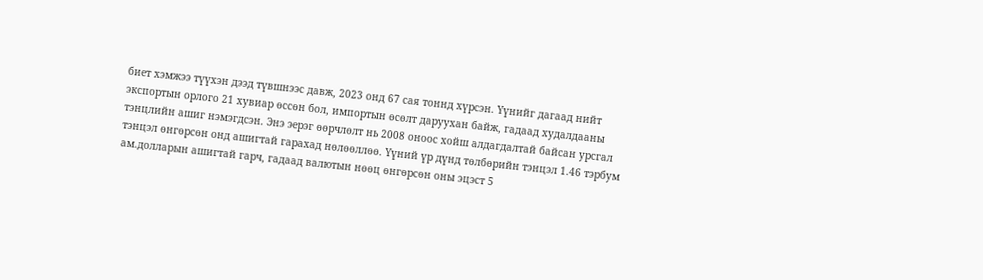биет хэмжээ түүхэн дээд түвшнээс давж, 2023 онд 67 сая тоннд хүрсэн. Үүнийг дагаад нийт экспортын орлого 21 хувиар өссөн бол, импортын өсөлт даруухан байж, гадаад худалдааны тэнцлийн ашиг нэмэгдсэн. Энэ эерэг өөрчлөлт нь 2008 оноос хойш алдагдалтай байсан урсгал тэнцэл өнгөрсөн онд ашигтай гарахад нөлөөллөө. Үүний үр дүнд төлбөрийн тэнцэл 1.46 тэрбум ам.долларын ашигтай гарч, гадаад валютын нөөц өнгөрсөн оны эцэст 5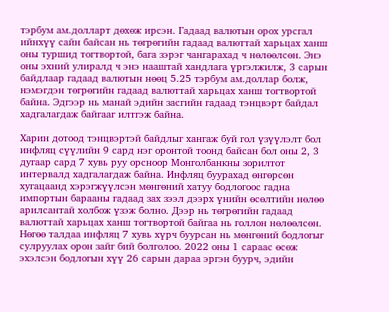тэрбум ам.долларт дөхөж ирсэн. Гадаад валютын орох урсгал ийнхүү сайн байсан нь төгрөгийн гадаад валюттай харьцах ханш оны туршид тогтвортой, бага зэрэг чангарахад ч нөлөөлсөн. Энэ оны эхний улиралд ч энэ нааштай хандлага үргэлжилж, 3 сарын байдлаар гадаад валютын нөөц 5.25 тэрбум ам.доллар болж, нэмэгдэн төгрөгийн гадаад валюттай харьцах ханш тогтвортой байна. Эдгээр нь манай эдийн засгийн гадаад тэнцвэрт байдал хадгалагдаж байгааг илтгэж байна.

Харин дотоод тэнцвэртэй байдлыг хангаж буй гол үзүүлэлт бол инфляц сүүлийн 9 сард нэг оронтой тоонд байсан бол оны 2, 3 дугаар сард 7 хувь руу орсноор Монголбанкны зорилтот интервалд хадгалагдаж байна. Инфляц буурахад өнгөрсөн хугацаанд хэрэгжүүлсэн мөнгөний хатуу бодлогоос гадна импортын барааны гадаад зах зээл дээрх үнийн өсөлтийн нөлөө арилсантай холбож үзэж болно. Дээр нь төгрөгийн гадаад валюттай харьцах ханш тогтвортой байгаа нь голлон нөлөөлсөн. Нөгөө талдаа инфляц 7 хувь хүрч буурсан нь мөнгөний бодлогыг сулруулах орон зайг бий болголоо. 2022 оны 1 сараас өсөж эхэлсэн бодлогын хүү 26 сарын дараа эргэн буурч, эдийн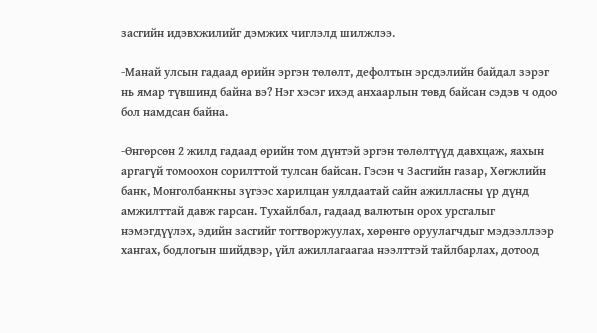засгийн идэвхжилийг дэмжих чиглэлд шилжлээ.

-Манай улсын гадаад өрийн эргэн төлөлт, дефолтын эрсдэлийн байдал зэрэг нь ямар түвшинд байна вэ? Нэг хэсэг ихэд анхаарлын төвд байсан сэдэв ч одоо бол намдсан байна.

-Өнгөрсөн 2 жилд гадаад өрийн том дүнтэй эргэн төлөлтүүд давхцаж, яахын аргагүй томоохон сорилттой тулсан байсан. Гэсэн ч Засгийн газар, Хөгжлийн банк, Монголбанкны зүгээс харилцан уялдаатай сайн ажилласны үр дүнд амжилттай давж гарсан. Тухайлбал, гадаад валютын орох урсгалыг нэмэгдүүлэх, эдийн засгийг тогтворжуулах, хөрөнгө оруулагчдыг мэдээллээр хангах, бодлогын шийдвэр, үйл ажиллагаагаа нээлттэй тайлбарлах, дотоод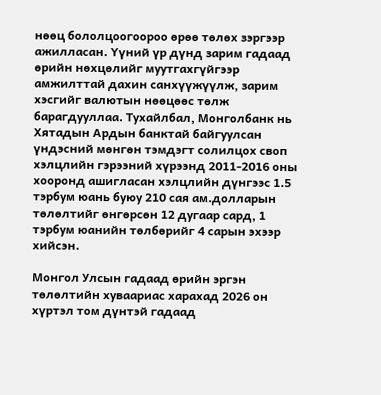нөөц бололцоогоороо өрөө төлөх зэргээр ажилласан. Үүний үр дүнд зарим гадаад өрийн нөхцөлийг муутгахгүйгээр амжилттай дахин санхүүжүүлж, зарим хэсгийг валютын нөөцөөс төлж барагдууллаа. Тухайлбал, Монголбанк нь Хятадын Ардын банктай байгуулсан үндэсний мөнгөн тэмдэгт солилцох своп хэлцлийн гэрээний хүрээнд 2011-2016 оны хооронд ашигласан хэлцлийн дүнгээс 1.5 тэрбум юань буюу 210 сая ам.долларын төлөлтийг өнгөрсөн 12 дугаар сард, 1 тэрбум юанийн төлбөрийг 4 сарын эхээр хийсэн.

Монгол Улсын гадаад өрийн эргэн төлөлтийн хуваариас харахад 2026 он хүртэл том дүнтэй гадаад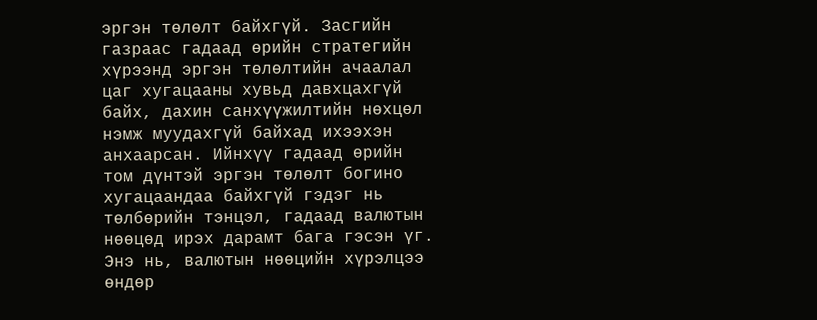эргэн төлөлт байхгүй. Засгийн газраас гадаад өрийн стратегийн хүрээнд эргэн төлөлтийн ачаалал цаг хугацааны хувьд давхцахгүй байх, дахин санхүүжилтийн нөхцөл нэмж муудахгүй байхад ихээхэн анхаарсан. Ийнхүү гадаад өрийн том дүнтэй эргэн төлөлт богино хугацаандаа байхгүй гэдэг нь төлбөрийн тэнцэл, гадаад валютын нөөцөд ирэх дарамт бага гэсэн үг. Энэ нь, валютын нөөцийн хүрэлцээ өндөр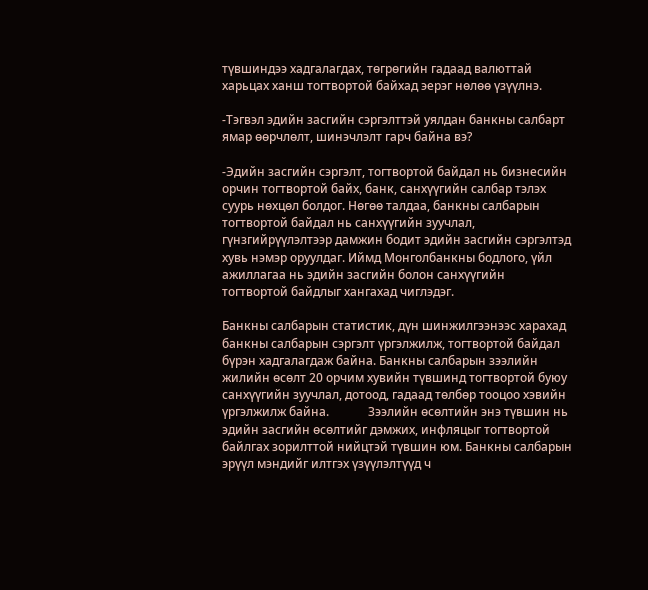түвшиндээ хадгалагдах, төгрөгийн гадаад валюттай харьцах ханш тогтвортой байхад эерэг нөлөө үзүүлнэ.

-Тэгвэл эдийн засгийн сэргэлттэй уялдан банкны салбарт ямар өөрчлөлт, шинэчлэлт гарч байна вэ?

-Эдийн засгийн сэргэлт, тогтвортой байдал нь бизнесийн орчин тогтвортой байх, банк, санхүүгийн салбар тэлэх суурь нөхцөл болдог. Нөгөө талдаа, банкны салбарын тогтвортой байдал нь санхүүгийн зуучлал, гүнзгийрүүлэлтээр дамжин бодит эдийн засгийн сэргэлтэд хувь нэмэр оруулдаг. Иймд Монголбанкны бодлого, үйл ажиллагаа нь эдийн засгийн болон санхүүгийн тогтвортой байдлыг хангахад чиглэдэг.

Банкны салбарын статистик, дүн шинжилгээнээс харахад банкны салбарын сэргэлт үргэлжилж, тогтвортой байдал бүрэн хадгалагдаж байна. Банкны салбарын зээлийн жилийн өсөлт 20 орчим хувийн түвшинд тогтвортой буюу санхүүгийн зуучлал, дотоод, гадаад төлбөр тооцоо хэвийн үргэлжилж байна.             Зээлийн өсөлтийн энэ түвшин нь эдийн засгийн өсөлтийг дэмжих, инфляцыг тогтвортой байлгах зорилттой нийцтэй түвшин юм. Банкны салбарын эрүүл мэндийг илтгэх үзүүлэлтүүд ч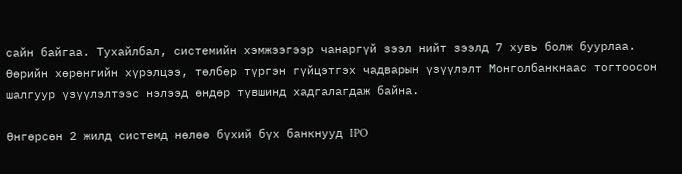сайн байгаа. Тухайлбал, системийн хэмжээгээр чанаргүй зээл нийт зээлд 7 хувь болж буурлаа. Өөрийн хөрөнгийн хүрэлцээ, төлбөр түргэн гүйцэтгэх чадварын үзүүлэлт Монголбанкнаас тогтоосон шалгуур үзүүлэлтээс нэлээд өндөр түвшинд хадгалагдаж байна.

Өнгөрсөн 2 жилд системд нөлөө бүхий бүх банкнууд IPO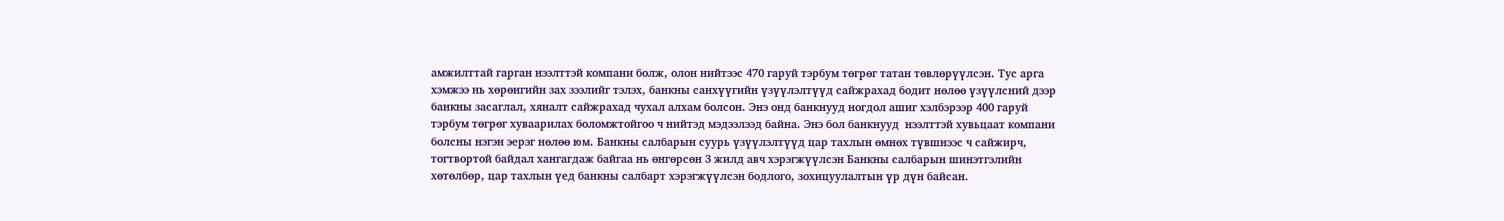амжилттай гарган нээлттэй компани болж, олон нийтээс 470 гаруй тэрбум төгрөг татан төвлөрүүлсэн. Тус арга хэмжээ нь хөрөнгийн зах зээлийг тэлэх, банкны санхүүгийн үзүүлэлтүүд сайжрахад бодит нөлөө үзүүлсний дээр банкны засаглал, хяналт сайжрахад чухал алхам болсон. Энэ онд банкнууд ногдол ашиг хэлбэрээр 400 гаруй тэрбум төгрөг хуваарилах боломжтойгоо ч нийтэд мэдээлээд байна. Энэ бол банкнууд  нээлттэй хувьцаат компани болсны нэгэн эерэг нөлөө юм. Банкны салбарын суурь үзүүлэлтүүд цар тахлын өмнөх түвшнээс ч сайжирч, тогтвортой байдал хангагдаж байгаа нь өнгөрсөн 3 жилд авч хэрэгжүүлсэн Банкны салбарын шинэтгэлийн хөтөлбөр, цар тахлын үед банкны салбарт хэрэгжүүлсэн бодлого, зохицуулалтын үр дүн байсан.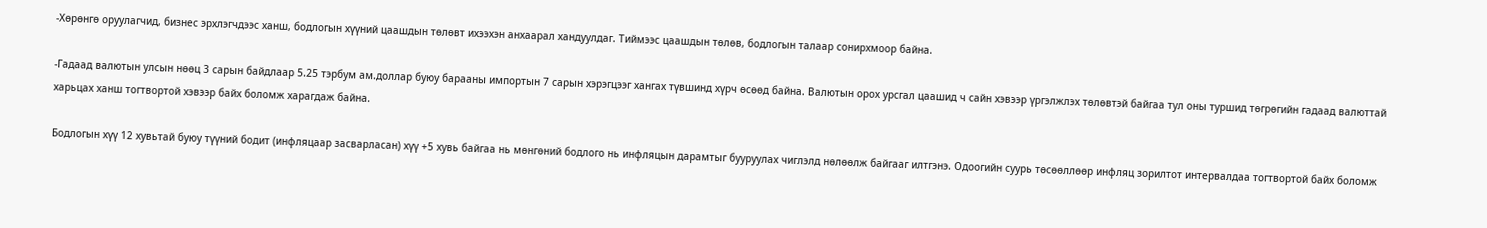-Хөрөнгө оруулагчид, бизнес эрхлэгчдээс ханш, бодлогын хүүний цаашдын төлөвт ихээхэн анхаарал хандуулдаг. Тиймээс цаашдын төлөв, бодлогын талаар сонирхмоор байна.

-Гадаад валютын улсын нөөц 3 сарын байдлаар 5.25 тэрбум ам.доллар буюу барааны импортын 7 сарын хэрэгцээг хангах түвшинд хүрч өсөөд байна. Валютын орох урсгал цаашид ч сайн хэвээр үргэлжлэх төлөвтэй байгаа тул оны туршид төгрөгийн гадаад валюттай харьцах ханш тогтвортой хэвээр байх боломж харагдаж байна.

Бодлогын хүү 12 хувьтай буюу түүний бодит (инфляцаар засварласан) хүү +5 хувь байгаа нь мөнгөний бодлого нь инфляцын дарамтыг бууруулах чиглэлд нөлөөлж байгааг илтгэнэ. Одоогийн суурь төсөөллөөр инфляц зорилтот интервалдаа тогтвортой байх боломж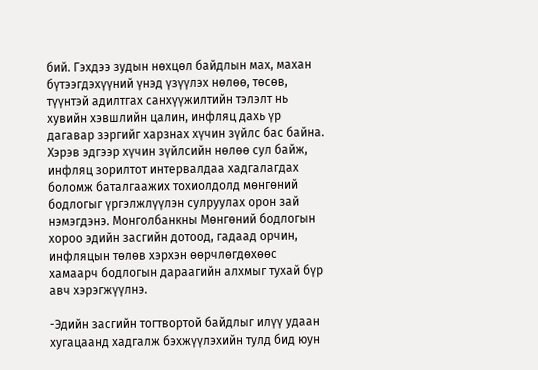бий. Гэхдээ зудын нөхцөл байдлын мах, махан бүтээгдэхүүний үнэд үзүүлэх нөлөө, төсөв, түүнтэй адилтгах санхүүжилтийн тэлэлт нь хувийн хэвшлийн цалин, инфляц дахь үр дагавар зэргийг харзнах хүчин зүйлс бас байна. Хэрэв эдгээр хүчин зүйлсийн нөлөө сул байж, инфляц зорилтот интервалдаа хадгалагдах боломж баталгаажих тохиолдолд мөнгөний бодлогыг үргэлжлүүлэн сулруулах орон зай нэмэгдэнэ. Монголбанкны Мөнгөний бодлогын хороо эдийн засгийн дотоод, гадаад орчин, инфляцын төлөв хэрхэн өөрчлөгдөхөөс хамаарч бодлогын дараагийн алхмыг тухай бүр авч хэрэгжүүлнэ.

-Эдийн засгийн тогтвортой байдлыг илүү удаан хугацаанд хадгалж бэхжүүлэхийн тулд бид юун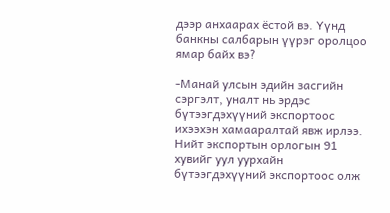дээр анхаарах ёстой вэ. Үүнд банкны салбарын үүрэг оролцоо ямар байх вэ?

-Манай улсын эдийн засгийн сэргэлт, уналт нь эрдэс бүтээгдэхүүний экспортоос ихээхэн хамааралтай явж ирлээ. Нийт экспортын орлогын 91 хувийг уул уурхайн бүтээгдэхүүний экспортоос олж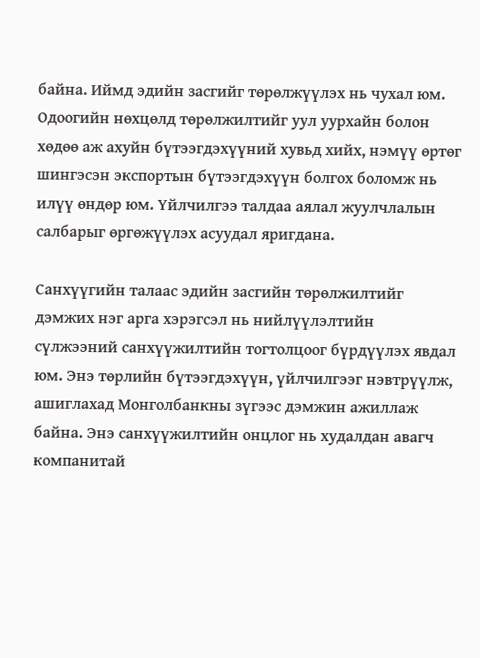байна. Иймд эдийн засгийг төрөлжүүлэх нь чухал юм. Одоогийн нөхцөлд төрөлжилтийг уул уурхайн болон хөдөө аж ахуйн бүтээгдэхүүний хувьд хийх, нэмүү өртөг шингэсэн экспортын бүтээгдэхүүн болгох боломж нь илүү өндөр юм. Үйлчилгээ талдаа аялал жуулчлалын салбарыг өргөжүүлэх асуудал яригдана.

Санхүүгийн талаас эдийн засгийн төрөлжилтийг дэмжих нэг арга хэрэгсэл нь нийлүүлэлтийн  сүлжээний санхүүжилтийн тогтолцоог бүрдүүлэх явдал юм. Энэ төрлийн бүтээгдэхүүн, үйлчилгээг нэвтрүүлж, ашиглахад Монголбанкны зүгээс дэмжин ажиллаж байна. Энэ санхүүжилтийн онцлог нь худалдан авагч компанитай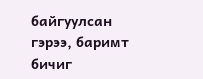байгуулсан гэрээ, баримт бичиг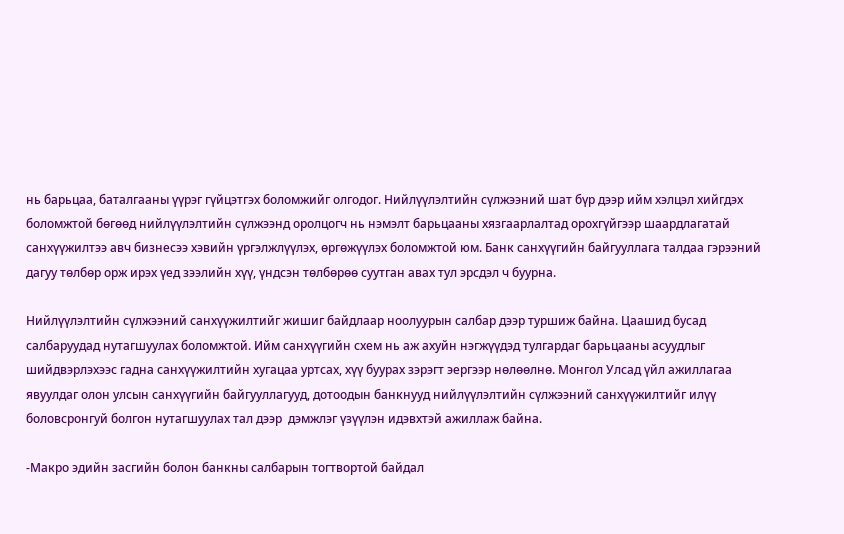нь барьцаа, баталгааны үүрэг гүйцэтгэх боломжийг олгодог. Нийлүүлэлтийн сүлжээний шат бүр дээр ийм хэлцэл хийгдэх боломжтой бөгөөд нийлүүлэлтийн сүлжээнд оролцогч нь нэмэлт барьцааны хязгаарлалтад орохгүйгээр шаардлагатай санхүүжилтээ авч бизнесээ хэвийн үргэлжлүүлэх, өргөжүүлэх боломжтой юм. Банк санхүүгийн байгууллага талдаа гэрээний дагуу төлбөр орж ирэх үед зээлийн хүү, үндсэн төлбөрөө суутган авах тул эрсдэл ч буурна.

Нийлүүлэлтийн сүлжээний санхүүжилтийг жишиг байдлаар ноолуурын салбар дээр туршиж байна. Цаашид бусад салбаруудад нутагшуулах боломжтой. Ийм санхүүгийн схем нь аж ахуйн нэгжүүдэд тулгардаг барьцааны асуудлыг шийдвэрлэхээс гадна санхүүжилтийн хугацаа уртсах, хүү буурах зэрэгт эергээр нөлөөлнө. Монгол Улсад үйл ажиллагаа явуулдаг олон улсын санхүүгийн байгууллагууд, дотоодын банкнууд нийлүүлэлтийн сүлжээний санхүүжилтийг илүү боловсронгуй болгон нутагшуулах тал дээр  дэмжлэг үзүүлэн идэвхтэй ажиллаж байна.

-Макро эдийн засгийн болон банкны салбарын тогтвортой байдал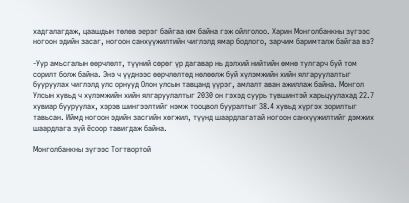хадгалагдаж, цаашдын төлөв эерэг байгаа юм байна гэж ойлголоо. Харин Монголбанкны зүгээс ногоон эдийн засаг, ногоон санхүүжилтийн чиглэлд ямар бодлого, зарчим баримталж байгаа вэ?

-Уур амьсгалын өөрчлөлт, түүний сөрөг үр дагавар нь дэлхий нийтийн өмнө тулгарч буй том сорилт болж байна. Энэ ч үүднээс өөрчлөлтөд нөлөөлж буй хүлэмжийн хийн ялгаруулалтыг бууруулах чиглэлд улс орнууд Олон улсын тавцанд үүрэг, амлалт аван ажиллаж байна. Монгол Улсын хувьд ч хүлэмжийн хийн ялгаруулалтыг 2030 он гэхэд суурь түвшинтэй харьцуулахад 22.7 хувиар бууруулах, хэрэв шингээлтийг нэмж тооцвол бууралтыг 38.4 хувьд хүргэх зорилтыг тавьсан. Иймд ногоон эдийн засгийн хөгжил, түүнд шаардлагатай ногоон санхүүжилтийг дэмжих шаардлага зүй ёсоор тавигдаж байна.

Монголбанкны зүгээс Тогтвортой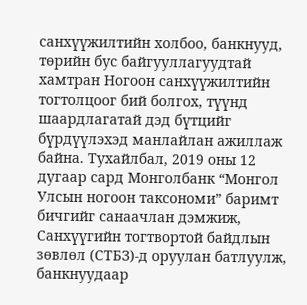санхүүжилтийн холбоо, банкнууд, төрийн бус байгууллагуудтай хамтран Ногоон санхүүжилтийн тогтолцоог бий болгох, түүнд шаардлагатай дэд бүтцийг бүрдүүлэхэд манлайлан ажиллаж байна. Тухайлбал, 2019 оны 12 дугаар сард Монголбанк “Монгол Улсын ногоон таксономи” баримт бичгийг санаачлан дэмжиж, Санхүүгийн тогтвортой байдлын зөвлөл (СТБЗ)-д оруулан батлуулж, банкнуудаар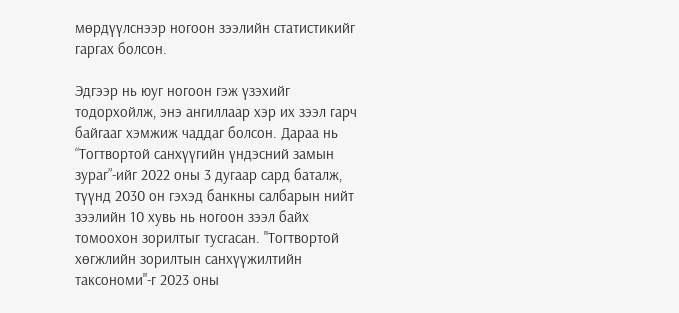мөрдүүлснээр ногоон зээлийн статистикийг гаргах болсон.

Эдгээр нь юуг ногоон гэж үзэхийг тодорхойлж, энэ ангиллаар хэр их зээл гарч байгааг хэмжиж чаддаг болсон. Дараа нь “Тогтвортой санхүүгийн үндэсний замын зураг”-ийг 2022 оны 3 дугаар сард баталж, түүнд 2030 он гэхэд банкны салбарын нийт зээлийн 10 хувь нь ногоон зээл байх томоохон зорилтыг тусгасан. "Тогтвортой хөгжлийн зорилтын санхүүжилтийн таксономи"-г 2023 оны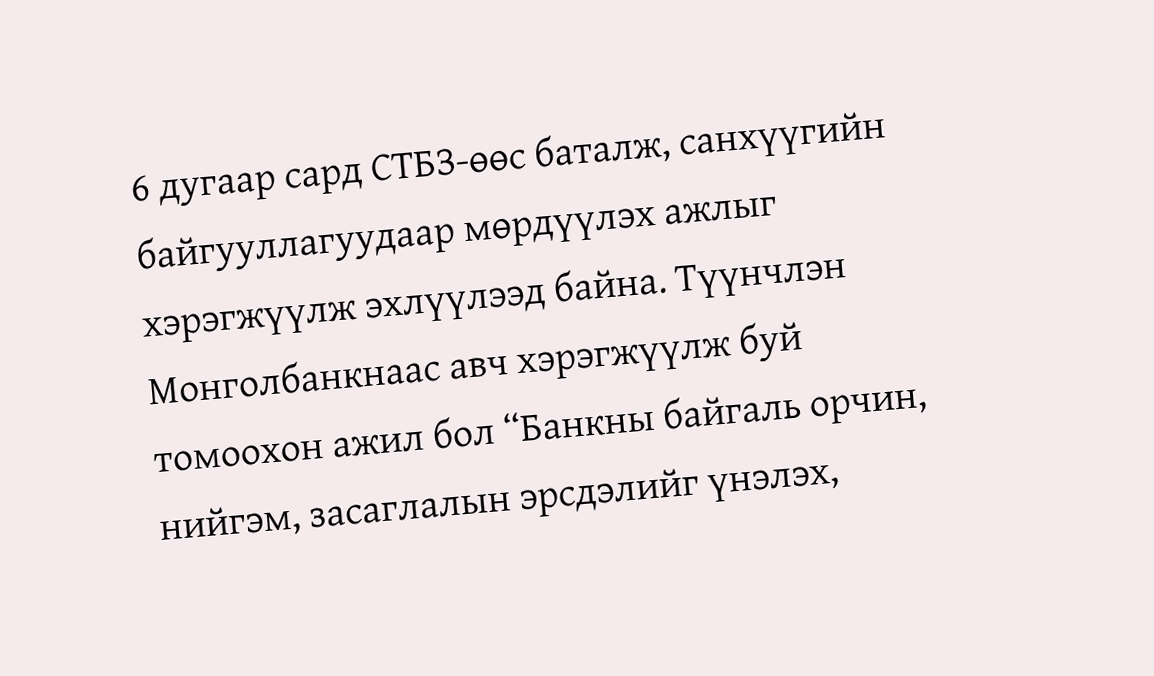6 дугаар сард СТБЗ-өөс баталж, санхүүгийн байгууллагуудаар мөрдүүлэх ажлыг хэрэгжүүлж эхлүүлээд байна. Түүнчлэн Монголбанкнаас авч хэрэгжүүлж буй томоохон ажил бол “Банкны байгаль орчин, нийгэм, засаглалын эрсдэлийг үнэлэх,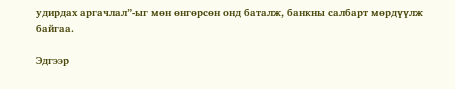удирдах аргачлал”-ыг мөн өнгөрсөн онд баталж, банкны салбарт мөрдүүлж байгаа.

Эдгээр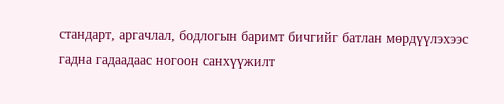стандарт, аргачлал, бодлогын баримт бичгийг батлан мөрдүүлэхээс гадна гадаадаас ногоон санхүүжилт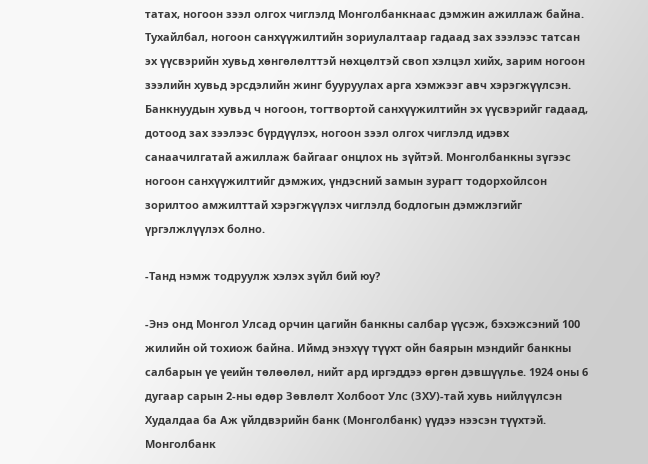татах, ногоон зээл олгох чиглэлд Монголбанкнаас дэмжин ажиллаж байна. Тухайлбал, ногоон санхүүжилтийн зориулалтаар гадаад зах зээлээс татсан эх үүсвэрийн хувьд хөнгөлөлттэй нөхцөлтэй своп хэлцэл хийх, зарим ногоон зээлийн хувьд эрсдэлийн жинг бууруулах арга хэмжээг авч хэрэгжүүлсэн. Банкнуудын хувьд ч ногоон, тогтвортой санхүүжилтийн эх үүсвэрийг гадаад, дотоод зах зээлээс бүрдүүлэх, ногоон зээл олгох чиглэлд идэвх санаачилгатай ажиллаж байгааг онцлох нь зүйтэй. Монголбанкны зүгээс ногоон санхүүжилтийг дэмжих, үндэсний замын зурагт тодорхойлсон зорилтоо амжилттай хэрэгжүүлэх чиглэлд бодлогын дэмжлэгийг үргэлжлүүлэх болно.

-Танд нэмж тодруулж хэлэх зүйл бий юу?

-Энэ онд Монгол Улсад орчин цагийн банкны салбар үүсэж, бэхэжсэний 100 жилийн ой тохиож байна. Иймд энэхүү түүхт ойн баярын мэндийг банкны салбарын үе үеийн төлөөлөл, нийт ард иргэддээ өргөн дэвшүүлье. 1924 оны 6 дугаар сарын 2-ны өдөр Зөвлөлт Холбоот Улс (ЗХУ)-тай хувь нийлүүлсэн Худалдаа ба Аж үйлдвэрийн банк (Монголбанк) үүдээ нээсэн түүхтэй. Монголбанк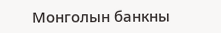Монголын банкны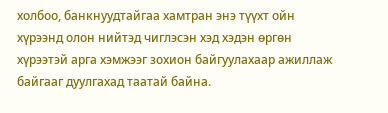холбоо, банкнуудтайгаа хамтран энэ түүхт ойн хүрээнд олон нийтэд чиглэсэн хэд хэдэн өргөн хүрээтэй арга хэмжээг зохион байгуулахаар ажиллаж байгааг дуулгахад таатай байна.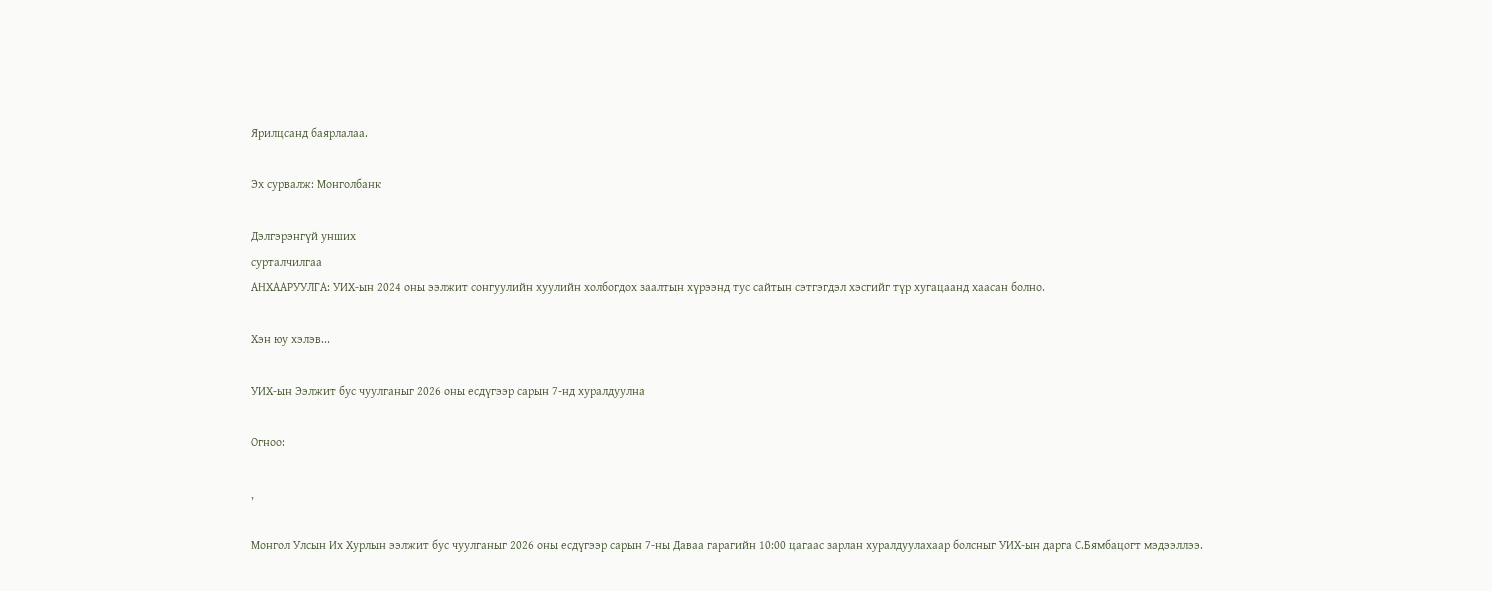Ярилцсанд баярлалаа.

Эх сурвалж: Монголбанк

Дэлгэрэнгүй унших
сурталчилгаа
АНХААРУУЛГА: УИХ-ын 2024 оны ээлжит сонгуулийн хуулийн холбогдох заалтын хүрээнд тус сайтын сэтгэгдэл хэсгийг түр хугацаанд хаасан болно.

Хэн юу хэлэв...

УИХ-ын Ээлжит бус чуулганыг 2026 оны есдүгээр сарын 7-нд хуралдуулна

Огноо:

,

Монгол Улсын Их Хурлын ээлжит бус чуулганыг 2026 оны есдүгээр сарын 7-ны Даваа гарагийн 10:00 цагаас зарлан хуралдуулахаар болсныг УИХ-ын дарга С.Бямбацогт мэдээллээ.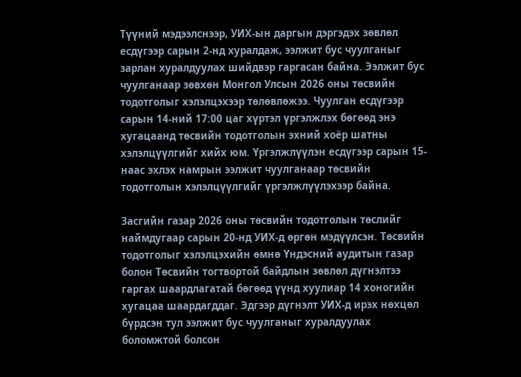Түүний мэдээлснээр, УИХ-ын даргын дэргэдэх зөвлөл есдүгээр сарын 2-нд хуралдаж, ээлжит бус чуулганыг зарлан хуралдуулах шийдвэр гаргасан байна. Ээлжит бус чуулганаар зөвхөн Монгол Улсын 2026 оны төсвийн тодотголыг хэлэлцэхээр төлөвлөжээ. Чуулган есдүгээр сарын 14-ний 17:00 цаг хүртэл үргэлжлэх бөгөөд энэ хугацаанд төсвийн тодотголын эхний хоёр шатны хэлэлцүүлгийг хийх юм. Үргэлжлүүлэн есдүгээр сарын 15-наас эхлэх намрын ээлжит чуулганаар төсвийн тодотголын хэлэлцүүлгийг үргэлжлүүлэхээр байна.

Засгийн газар 2026 оны төсвийн тодотголын төслийг наймдугаар сарын 20-нд УИХ-д өргөн мэдүүлсэн. Төсвийн тодотголыг хэлэлцэхийн өмнө Үндэсний аудитын газар болон Төсвийн тогтвортой байдлын зөвлөл дүгнэлтээ гаргах шаардлагатай бөгөөд үүнд хуулиар 14 хоногийн хугацаа шаардагддаг. Эдгээр дүгнэлт УИХ-д ирэх нөхцөл бүрдсэн тул ээлжит бус чуулганыг хуралдуулах боломжтой болсон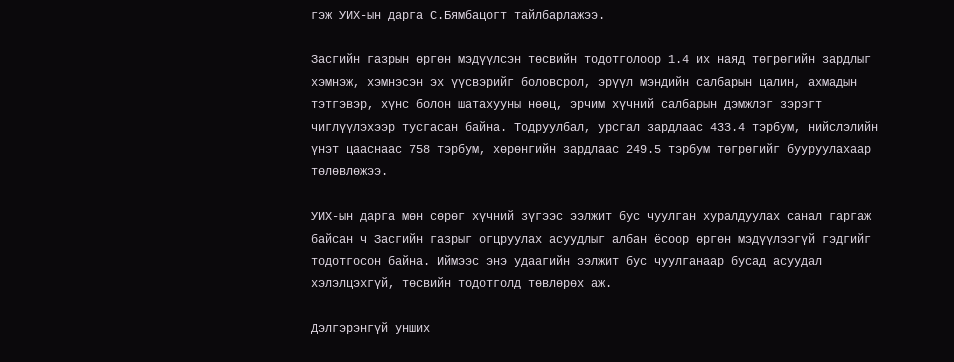гэж УИХ-ын дарга С.Бямбацогт тайлбарлажээ.

Засгийн газрын өргөн мэдүүлсэн төсвийн тодотголоор 1.4 их наяд төгрөгийн зардлыг хэмнэж, хэмнэсэн эх үүсвэрийг боловсрол, эрүүл мэндийн салбарын цалин, ахмадын тэтгэвэр, хүнс болон шатахууны нөөц, эрчим хүчний салбарын дэмжлэг зэрэгт чиглүүлэхээр тусгасан байна. Тодруулбал, урсгал зардлаас 433.4 тэрбум, нийслэлийн үнэт цааснаас 758 тэрбум, хөрөнгийн зардлаас 249.5 тэрбум төгрөгийг бууруулахаар төлөвлөжээ.

УИХ-ын дарга мөн сөрөг хүчний зүгээс ээлжит бус чуулган хуралдуулах санал гаргаж байсан ч Засгийн газрыг огцруулах асуудлыг албан ёсоор өргөн мэдүүлээгүй гэдгийг тодотгосон байна. Иймээс энэ удаагийн ээлжит бус чуулганаар бусад асуудал хэлэлцэхгүй, төсвийн тодотголд төвлөрөх аж.

Дэлгэрэнгүй унших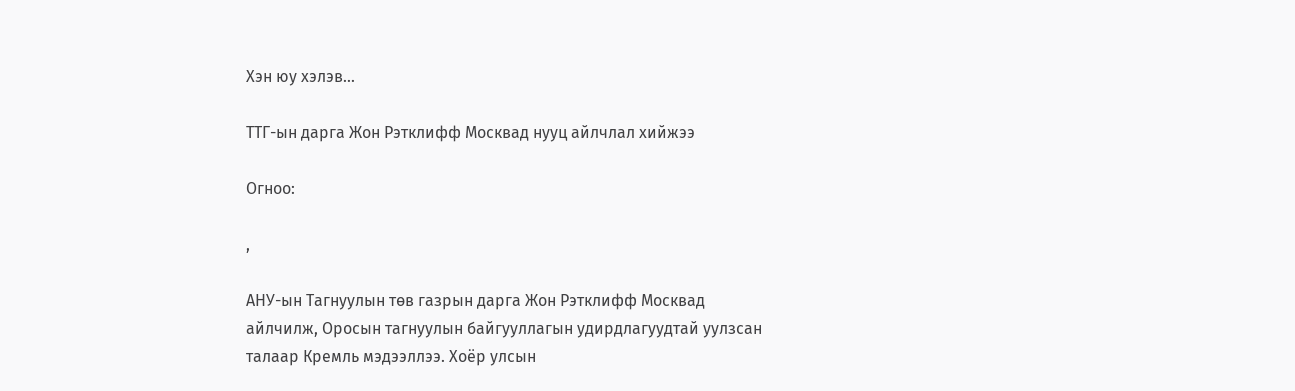Хэн юу хэлэв...

ТТГ-ын дарга Жон Рэтклифф Москвад нууц айлчлал хийжээ

Огноо:

,

АНУ-ын Тагнуулын төв газрын дарга Жон Рэтклифф Москвад айлчилж, Оросын тагнуулын байгууллагын удирдлагуудтай уулзсан талаар Кремль мэдээллээ. Хоёр улсын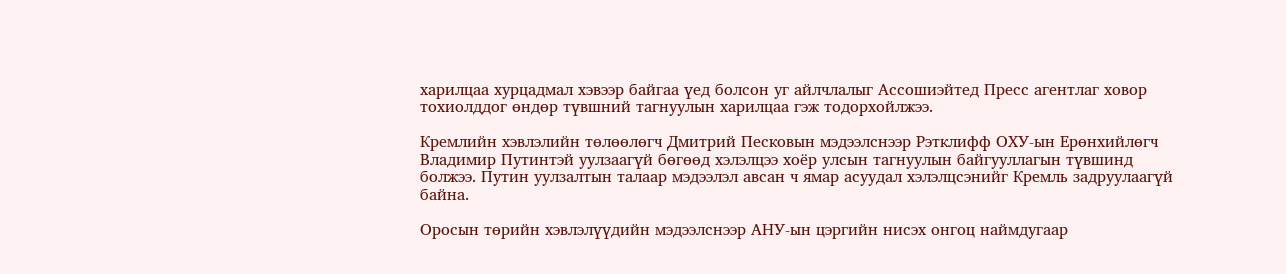харилцаа хурцадмал хэвээр байгаа үед болсон уг айлчлалыг Ассошиэйтед Пресс агентлаг ховор тохиолддог өндөр түвшний тагнуулын харилцаа гэж тодорхойлжээ.

Кремлийн хэвлэлийн төлөөлөгч Дмитрий Песковын мэдээлснээр Рэтклифф ОХУ-ын Ерөнхийлөгч Владимир Путинтэй уулзаагүй бөгөөд хэлэлцээ хоёр улсын тагнуулын байгууллагын түвшинд болжээ. Путин уулзалтын талаар мэдээлэл авсан ч ямар асуудал хэлэлцсэнийг Кремль задруулаагүй байна.

Оросын төрийн хэвлэлүүдийн мэдээлснээр АНУ-ын цэргийн нисэх онгоц наймдугаар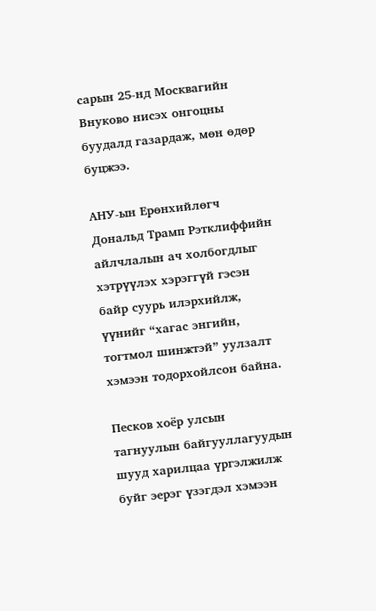сарын 25-нд Москвагийн Внуково нисэх онгоцны буудалд газардаж, мөн өдөр буцжээ.

АНУ-ын Ерөнхийлөгч Дональд Трамп Рэтклиффийн айлчлалын ач холбогдлыг хэтрүүлэх хэрэггүй гэсэн байр суурь илэрхийлж, үүнийг “хагас энгийн, тогтмол шинжтэй” уулзалт хэмээн тодорхойлсон байна.

Песков хоёр улсын тагнуулын байгууллагуудын шууд харилцаа үргэлжилж буйг эерэг үзэгдэл хэмээн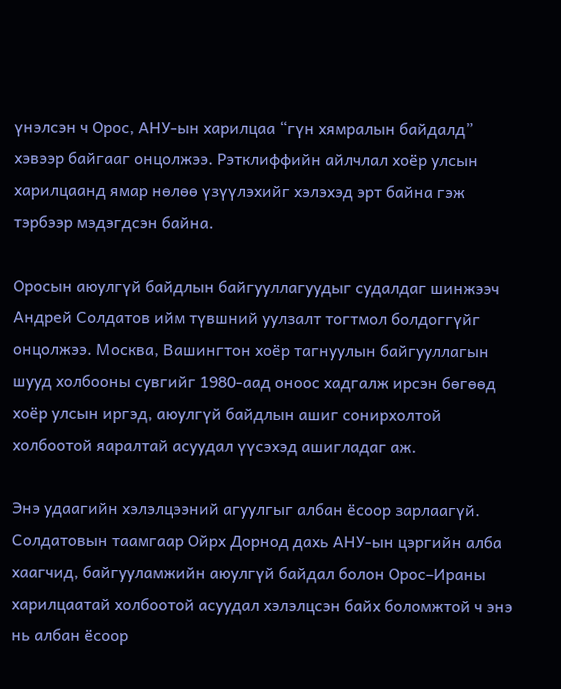үнэлсэн ч Орос, АНУ-ын харилцаа “гүн хямралын байдалд” хэвээр байгааг онцолжээ. Рэтклиффийн айлчлал хоёр улсын харилцаанд ямар нөлөө үзүүлэхийг хэлэхэд эрт байна гэж тэрбээр мэдэгдсэн байна.

Оросын аюулгүй байдлын байгууллагуудыг судалдаг шинжээч Андрей Солдатов ийм түвшний уулзалт тогтмол болдоггүйг онцолжээ. Москва, Вашингтон хоёр тагнуулын байгууллагын шууд холбооны сувгийг 1980-аад оноос хадгалж ирсэн бөгөөд хоёр улсын иргэд, аюулгүй байдлын ашиг сонирхолтой холбоотой яаралтай асуудал үүсэхэд ашигладаг аж.

Энэ удаагийн хэлэлцээний агуулгыг албан ёсоор зарлаагүй. Солдатовын таамгаар Ойрх Дорнод дахь АНУ-ын цэргийн алба хаагчид, байгууламжийн аюулгүй байдал болон Орос–Ираны харилцаатай холбоотой асуудал хэлэлцсэн байх боломжтой ч энэ нь албан ёсоор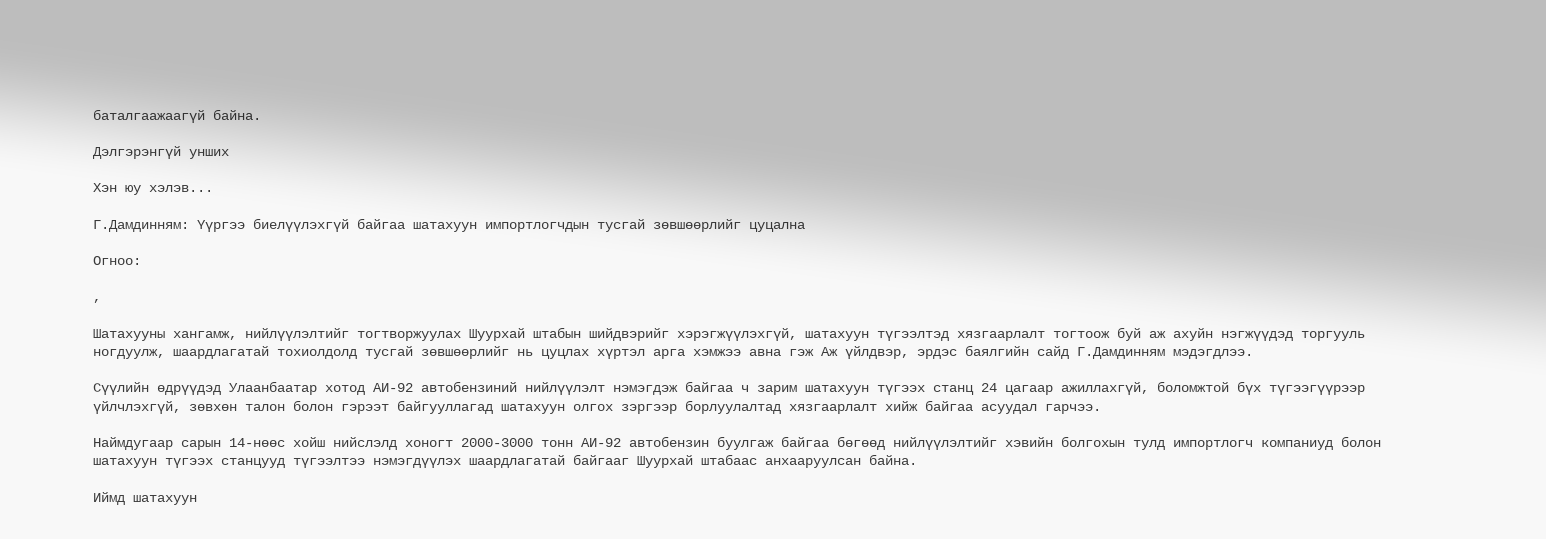баталгаажаагүй байна.

Дэлгэрэнгүй унших

Хэн юу хэлэв...

Г.Дамдинням: Үүргээ биелүүлэхгүй байгаа шатахуун импортлогчдын тусгай зөвшөөрлийг цуцална

Огноо:

,

Шатахууны хангамж, нийлүүлэлтийг тогтворжуулах Шуурхай штабын шийдвэрийг хэрэгжүүлэхгүй, шатахуун түгээлтэд хязгаарлалт тогтоож буй аж ахуйн нэгжүүдэд торгууль ногдуулж, шаардлагатай тохиолдолд тусгай зөвшөөрлийг нь цуцлах хүртэл арга хэмжээ авна гэж Аж үйлдвэр, эрдэс баялгийн сайд Г.Дамдинням мэдэгдлээ.

Сүүлийн өдрүүдэд Улаанбаатар хотод АИ-92 автобензиний нийлүүлэлт нэмэгдэж байгаа ч зарим шатахуун түгээх станц 24 цагаар ажиллахгүй, боломжтой бүх түгээгүүрээр үйлчлэхгүй, зөвхөн талон болон гэрээт байгууллагад шатахуун олгох зэргээр борлуулалтад хязгаарлалт хийж байгаа асуудал гарчээ.

Наймдугаар сарын 14-нөөс хойш нийслэлд хоногт 2000-3000 тонн АИ-92 автобензин буулгаж байгаа бөгөөд нийлүүлэлтийг хэвийн болгохын тулд импортлогч компаниуд болон шатахуун түгээх станцууд түгээлтээ нэмэгдүүлэх шаардлагатай байгааг Шуурхай штабаас анхааруулсан байна.

Иймд шатахуун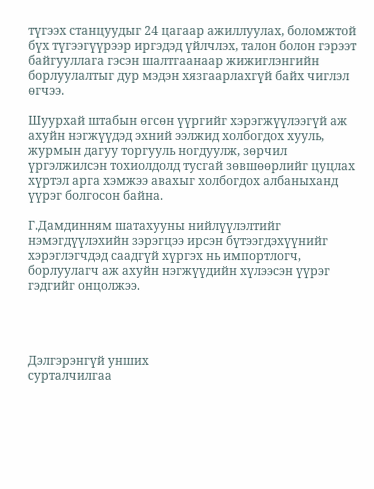түгээх станцуудыг 24 цагаар ажиллуулах, боломжтой бүх түгээгүүрээр иргэдэд үйлчлэх, талон болон гэрээт байгууллага гэсэн шалтгаанаар жижиглэнгийн борлуулалтыг дур мэдэн хязгаарлахгүй байх чиглэл өгчээ.

Шуурхай штабын өгсөн үүргийг хэрэгжүүлээгүй аж ахуйн нэгжүүдэд эхний ээлжид холбогдох хууль, журмын дагуу торгууль ногдуулж, зөрчил үргэлжилсэн тохиолдолд тусгай зөвшөөрлийг цуцлах хүртэл арга хэмжээ авахыг холбогдох албаныханд үүрэг болгосон байна.

Г.Дамдинням шатахууны нийлүүлэлтийг нэмэгдүүлэхийн зэрэгцээ ирсэн бүтээгдэхүүнийг хэрэглэгчдэд саадгүй хүргэх нь импортлогч, борлуулагч аж ахуйн нэгжүүдийн хүлээсэн үүрэг гэдгийг онцолжээ.




Дэлгэрэнгүй унших
сурталчилгаа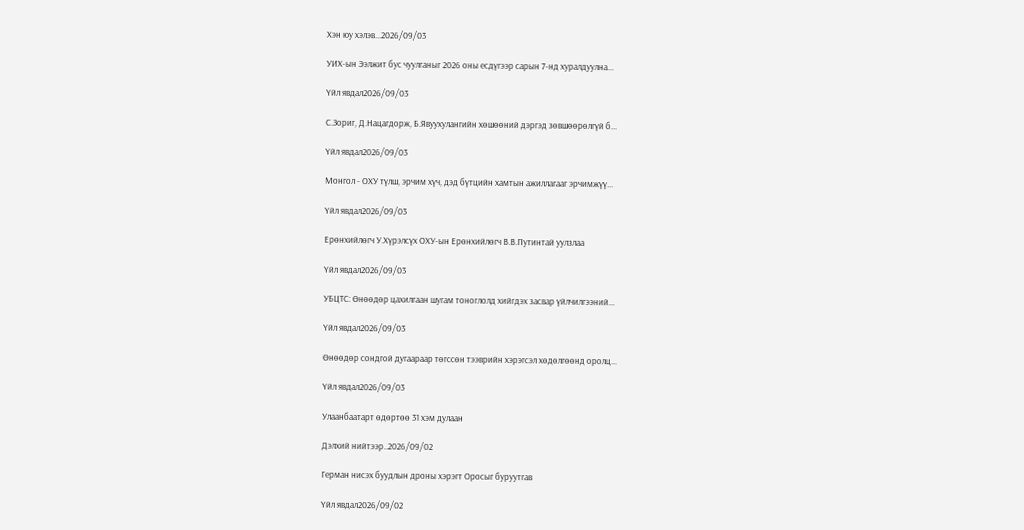Хэн юу хэлэв...2026/09/03

УИХ-ын Ээлжит бус чуулганыг 2026 оны есдүгээр сарын 7-нд хуралдуулна...

Үйл явдал2026/09/03

С.Зориг, Д.Нацагдорж, Б.Явуухулангийн хөшөөний дэргэд зөвшөөрөлгүй б...

Үйл явдал2026/09/03

Монгол - ОХУ түлш, эрчим хүч, дэд бүтцийн хамтын ажиллагааг эрчимжүү...

Үйл явдал2026/09/03

Ерөнхийлөгч У.Хүрэлсүх ОХУ-ын Ерөнхийлөгч В.В.Путинтай уулзлаа

Үйл явдал2026/09/03

УБЦТС: Өнөөдөр цахилгаан шугам тоноглолд хийгдэх засвар үйлчилгээний...

Үйл явдал2026/09/03

Өнөөдөр сондгой дугаараар төгссөн тээврийн хэрэгсэл хөдөлгөөнд оролц...

Үйл явдал2026/09/03

Улаанбаатарт өдөртөө 31 хэм дулаан

Дэлхий нийтээр..2026/09/02

Герман нисэх буудлын дроны хэрэгт Оросыг буруутгав

Үйл явдал2026/09/02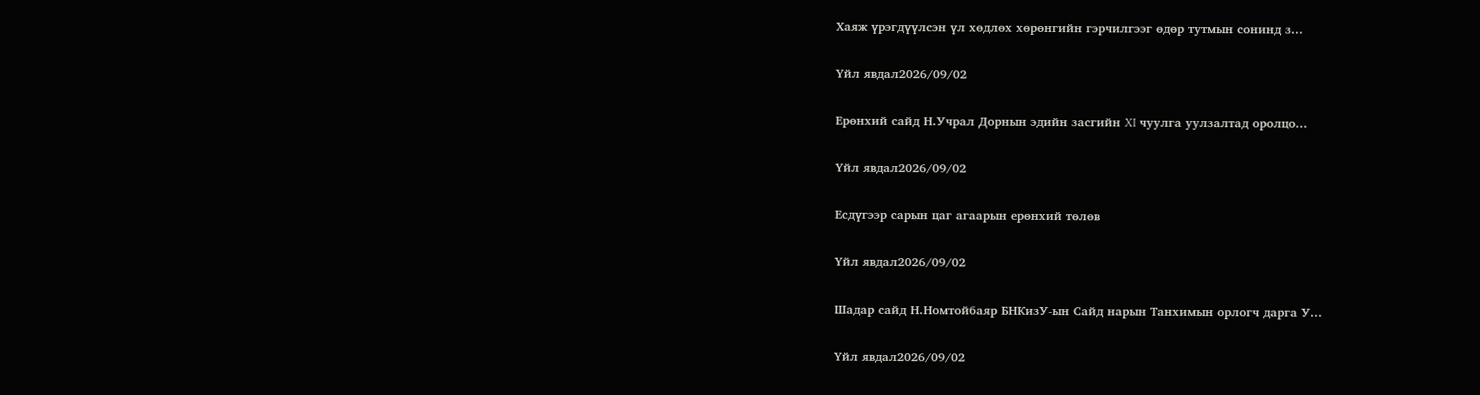Хаяж үрэгдүүлсэн үл хөдлөх хөрөнгийн гэрчилгээг өдөр тутмын сонинд з...

Үйл явдал2026/09/02

Ерөнхий сайд Н.Учрал Дорнын эдийн засгийн XI чуулга уулзалтад оролцо...

Үйл явдал2026/09/02

Есдүгээр сарын цаг агаарын ерөнхий төлөв

Үйл явдал2026/09/02

Шадар сайд Н.Номтойбаяр БНКизУ-ын Сайд нарын Танхимын орлогч дарга У...

Үйл явдал2026/09/02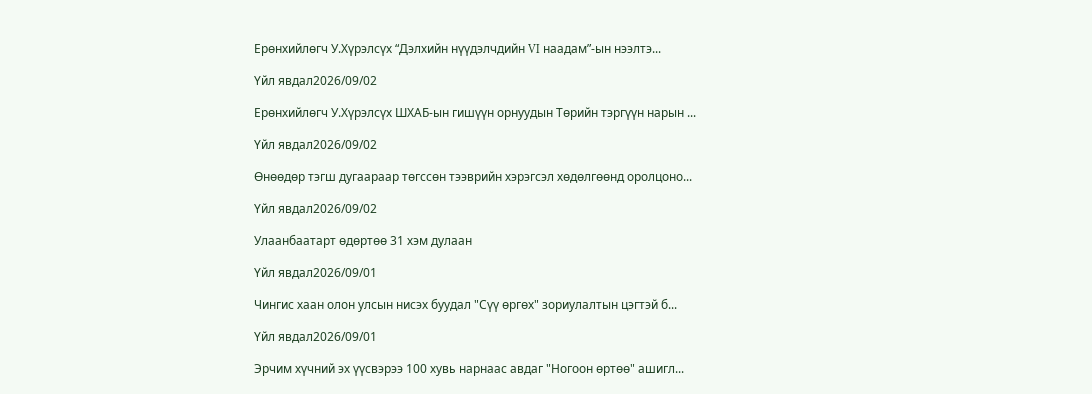Ерөнхийлөгч У.Хүрэлсүх “Дэлхийн нүүдэлчдийн VI наадам”-ын нээлтэ...

Үйл явдал2026/09/02

Ерөнхийлөгч У.Хүрэлсүх ШХАБ-ын гишүүн орнуудын Төрийн тэргүүн нарын ...

Үйл явдал2026/09/02

Өнөөдөр тэгш дугаараар төгссөн тээврийн хэрэгсэл хөдөлгөөнд оролцоно...

Үйл явдал2026/09/02

Улаанбаатарт өдөртөө 31 хэм дулаан

Үйл явдал2026/09/01

Чингис хаан олон улсын нисэх буудал "Сүү өргөх" зориулалтын цэгтэй б...

Үйл явдал2026/09/01

Эрчим хүчний эх үүсвэрээ 100 хувь нарнаас авдаг "Ногоон өртөө" ашигл...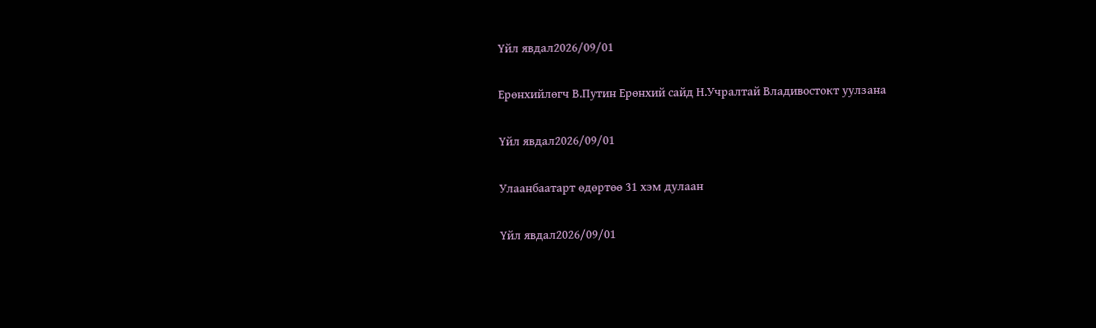Үйл явдал2026/09/01

Ерөнхийлөгч В.Путин Ерөнхий сайд Н.Учралтай Владивостокт уулзана

Үйл явдал2026/09/01

Улаанбаатарт өдөртөө 31 хэм дулаан

Үйл явдал2026/09/01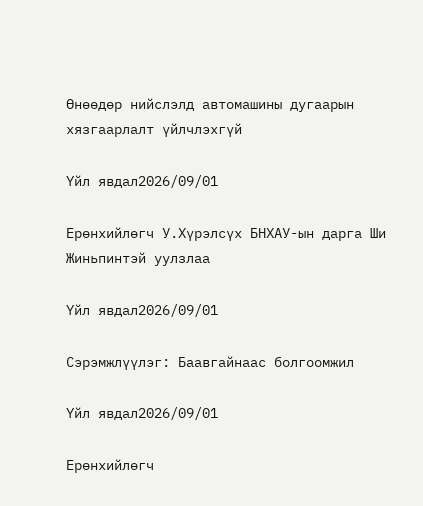Өнөөдөр нийслэлд автомашины дугаарын хязгаарлалт үйлчлэхгүй

Үйл явдал2026/09/01

Ерөнхийлөгч У.Хүрэлсүх БНХАУ-ын дарга Ши Жиньпинтэй уулзлаа

Үйл явдал2026/09/01

Сэрэмжлүүлэг: Баавгайнаас болгоомжил

Үйл явдал2026/09/01

Ерөнхийлөгч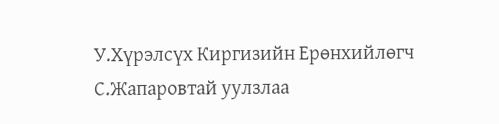У.Хүрэлсүх Киргизийн Ерөнхийлөгч С.Жапаровтай уулзлаа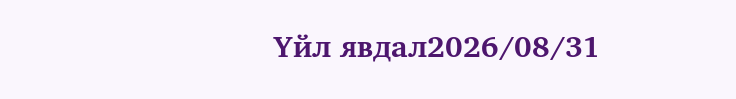Үйл явдал2026/08/31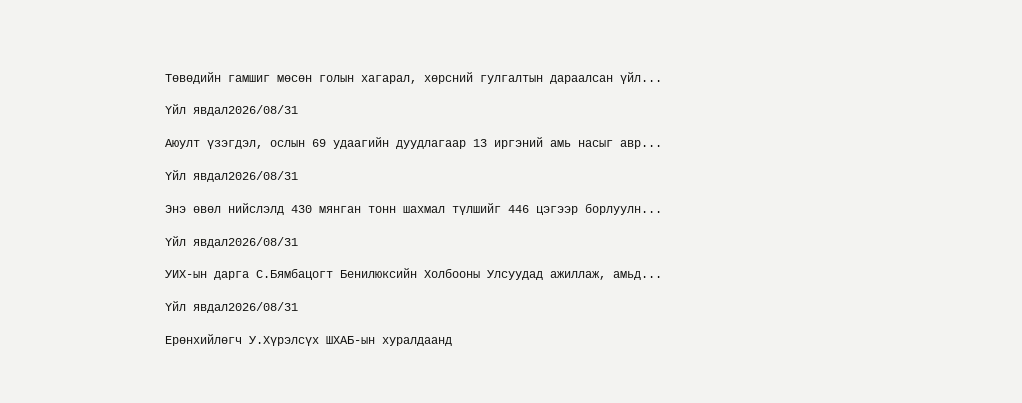Төвөдийн гамшиг мөсөн голын хагарал, хөрсний гулгалтын дараалсан үйл...

Үйл явдал2026/08/31

Аюулт үзэгдэл, ослын 69 удаагийн дуудлагаар 13 иргэний амь насыг авр...

Үйл явдал2026/08/31

Энэ өвөл нийслэлд 430 мянган тонн шахмал түлшийг 446 цэгээр борлуулн...

Үйл явдал2026/08/31

УИХ-ын дарга С.Бямбацогт Бенилюксийн Холбооны Улсуудад ажиллаж, амьд...

Үйл явдал2026/08/31

Ерөнхийлөгч У.Хүрэлсүх ШХАБ-ын хуралдаанд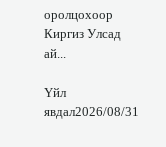оролцохоор Киргиз Улсад ай...

Үйл явдал2026/08/31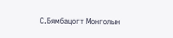С.Бямбацогт Монголын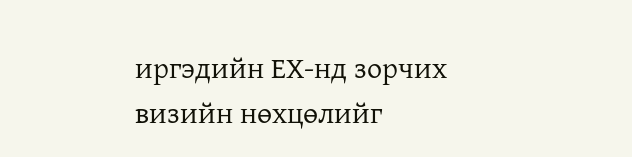иргэдийн ЕХ-нд зорчих визийн нөхцөлийг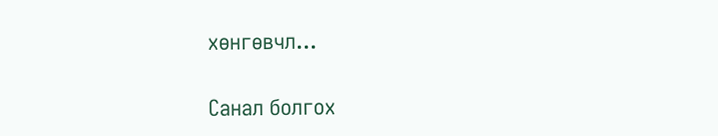хөнгөвчл...

Санал болгох